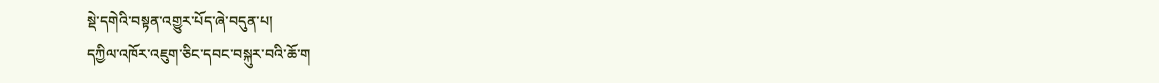སྡེ་དགེའི་བསྟན་འགྱུར་པོད་ཞེ་བདུན་པ།
དཀྱིལ་འཁོར་འཇུག་ཅིང་དབང་བསྐུར་བའི་ཆོ་ག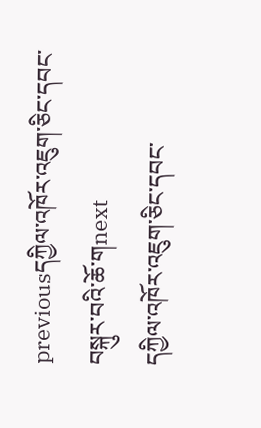previousདཀྱིལ་འཁོར་འཇུག་ཅིང་དབང་བསྐུར་བའི་ཆོ་གnext
དཀྱིལ་འཁོར་འཇུག་ཅིང་དབང་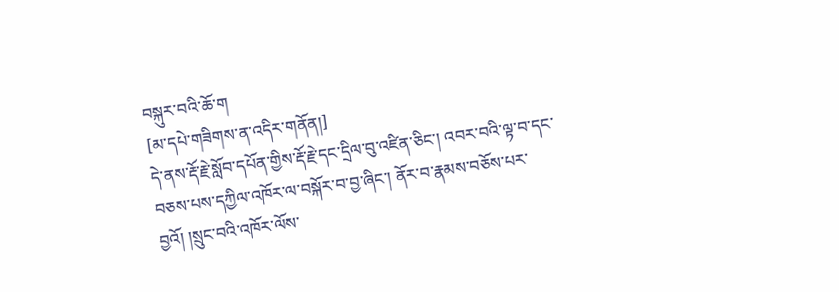བསྐུར་བའི་ཆོ་ག
[མ་དཔེ་གཟིགས་ན་འདིར་གནོན།]
དེ་ནས་རྡོ་རྗེ་སློབ་དཔོན་གྱིས་རྡོ་རྗེ་དང་དྲིལ་བུ་འཛིན་ཅིང་། འབར་བའི་ལྟ་བ་དང་བཅས་པས་དཀྱིལ་འཁོར་ལ་བསྐོར་བ་བྱ་ཞིང་། ནོར་བ་རྣམས་བཅོས་པར་བྱའོ། །སྲུང་བའི་འཁོར་ལོས་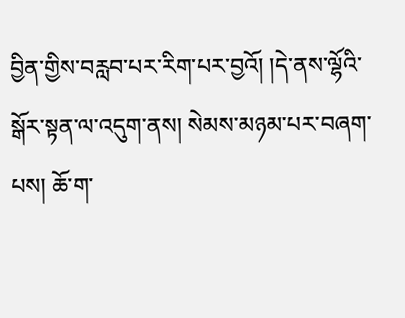བྱིན་གྱིས་བརླབ་པར་རིག་པར་བྱའོ། །དེ་ནས་ལྷོའི་སྒོར་སྟན་ལ་འདུག་ནས། སེམས་མཉམ་པར་བཞག་པས། ཆོ་ག་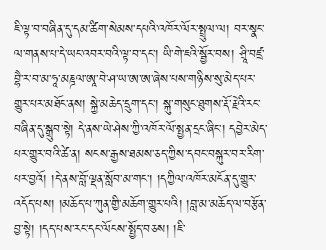ཇི་ལྟ་བ་བཞིན་དུ་དམ་ཚིག་སེམས་དཔའི་འཁོར་ལོར་སྤྲུལ་ལ། བར་སྣང་ལ་གནས་པ་དེ་ཡང་འབར་བའི་ལྟ་བ་དང་། ཡི་གེ་ཇའི་སྦྱོར་བས། ཤྲཱི་བཛྲ་བྷཻ་ར་བ་མ་ཧཱ་མཎྜལ་ཨཱ་བེ་ཤ་ཡ་ཨ་ཨ་ཞེས་པས་གཉིས་སུ་མེད་པར་གྱུར་པར་མཐོང་ནས། སྐྱེ་མཆེད་དྲུག་དང་། སྐུ་གསུང་ཐུགས་རྡོ་རྗེའི་རང་བཞིན་དུ་སྒྲུབ་སྟེ། དེ་ནས་ཡེ་ཤེས་ཀྱི་འཁོར་ལོ་སྤྱན་དྲང་ཞིང་། དབྱེར་མེད་པར་གྱུར་བའི་ཚེ་ན། སངས་རྒྱས་ཐམས་ཅད་ཀྱིས་དབང་བསྐུར་བར་རིག་པར་བྱའོ། །དེ་ནས་བློ་ལྡན་སློབ་མ་གང་། །དཀྱིལ་འཁོར་མངོན་དུ་གྱུར་འདོད་པས། །མཆོད་པ་ཀུན་གྱི་མཆོག་གྱུར་པའི། །བླ་མ་མཆོད་ལ་བརྩོན་བྱ་སྟེ། །དད་པས་རང་དང་ལོངས་སྤྱོད་བཅས། །ཇི་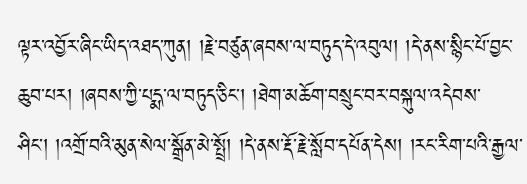ལྟར་འབྱོར་ཞིང་ཡིད་འཐད་ཀུན། །རྗེ་བཙུན་ཞབས་ལ་བཏུད་དེ་འབུལ། །དེ་ནས་སྙིང་པོ་བྱང་ཆུབ་པར། །ཞབས་ཀྱི་པདྨ་ལ་བཏུད་ཅིང་། །ཐེག་མཆོག་བསྲུང་བར་བསྐུལ་འདེབས་ཤིང་། །འགྲོ་བའི་མུན་སེལ་སྒྲོན་མེ་སྤྲོ། །དེ་ནས་རྡོ་རྗེ་སློབ་དཔོན་དེས། །རང་རིག་པའི་རྒྱལ་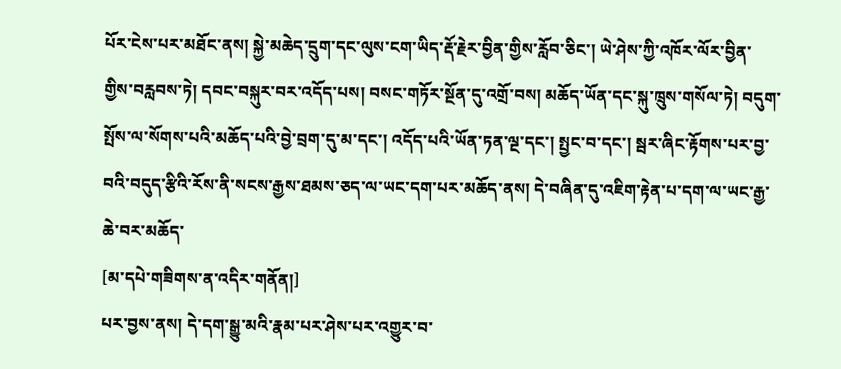པོར་ངེས་པར་མཐོང་ནས། སྐྱེ་མཆེད་དྲུག་དང་ལུས་ངག་ཡིད་རྡོ་རྗེར་བྱིན་གྱིས་རློབ་ཅིང་། ཡེ་ཤེས་ཀྱི་འཁོར་ལོར་བྱིན་གྱིས་བརླབས་ཏེ། དབང་བསྐུར་བར་འདོད་པས། བསང་གཏོར་སྔོན་དུ་འགྲོ་བས། མཆོད་ཡོན་དང་སྐུ་ཁྲུས་གསོལ་ཏེ། བདུག་སྤོས་ལ་སོགས་པའི་མཆོད་པའི་བྱེ་བྲག་དུ་མ་དང་། འདོད་པའི་ཡོན་ཏན་ལྔ་དང་། སྤྱང་བ་དང་། སྦར་ཞིང་རྟོགས་པར་བྱ་བའི་བདུད་རྩིའི་རོས་ནི་སངས་རྒྱས་ཐམས་ཅད་ལ་ཡང་དག་པར་མཆོད་ནས། དེ་བཞིན་དུ་འཇིག་རྟེན་པ་དག་ལ་ཡང་རྒྱ་ཆེ་བར་མཆོད་
[མ་དཔེ་གཟིགས་ན་འདིར་གནོན།]
པར་བྱས་ནས། དེ་དག་སྒྱུ་མའི་རྣམ་པར་ཤེས་པར་འགྱུར་བ་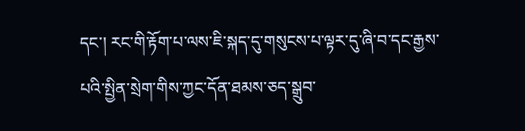དང་། རང་གི་རྟོག་པ་ལས་ཇི་སྐད་དུ་གསུངས་པ་ལྟར་དུ་ཞི་བ་དང་རྒྱས་པའི་སྤྱིན་སྲེག་གིས་ཀྱང་དོན་ཐམས་ཅད་སྒྲུབ་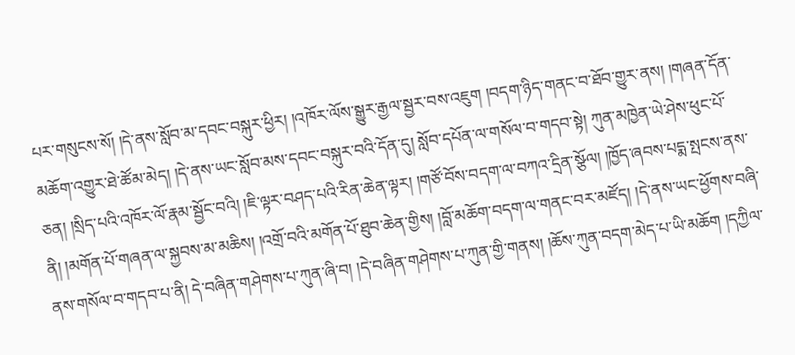པར་གསུངས་སོ། །དེ་ནས་སློབ་མ་དབང་བསྐུར་ཕྱིར། །འཁོར་ལོས་སྒྱུར་རྒྱལ་སྦྱར་བས་འཇུག །བདག་ཉིད་གནང་བ་ཐོབ་གྱུར་ནས། །གཞན་དོན་མཆོག་འགྱུར་ཐེ་ཚོམ་མེད། །དེ་ནས་ཡང་སློབ་མས་དབང་བསྐུར་བའི་དོན་དུ། སློབ་དཔོན་ལ་གསོལ་བ་གདབ་སྟེ། ཀུན་མཁྱེན་ཡེ་ཤེས་ཕུང་པོ་ཅན། །སྲིད་པའི་འཁོར་ལོ་རྣམ་སྦྱོང་བའི། །ཇི་ལྟར་བཤད་པའི་རིན་ཆེན་ལྟར། །གཙོ་བོས་བདག་ལ་བཀའ་དྲིན་སྩོལ། །ཁྱོད་ཞབས་པདྨ་སྤངས་ནས་ནི། །མགོན་པོ་གཞན་ལ་སྐྱབས་མ་མཆིས། །འགྲོ་བའི་མགོན་པོ་ཐུབ་ཆེན་གྱིས། །བློ་མཆོག་བདག་ལ་གནང་བར་མཛོད། །དེ་ནས་ཡང་ཕྱོགས་བཞི་ནས་གསོལ་བ་གདབ་པ་ནི། དེ་བཞིན་གཤེགས་པ་ཀུན་ཞི་བ། །དེ་བཞིན་གཤེགས་པ་ཀུན་གྱི་གནས། །ཆོས་ཀུན་བདག་མེད་པ་ཡི་མཆོག །དཀྱིལ་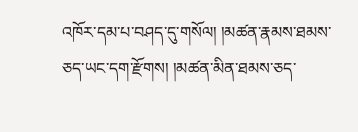འཁོར་དམ་པ་བཤད་དུ་གསོལ། །མཚན་རྣམས་ཐམས་ཅད་ཡང་དག་རྫོགས། །མཚན་མིན་ཐམས་ཅད་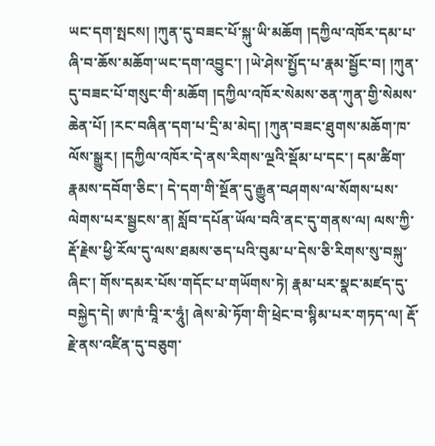ཡང་དག་སྤངས། །ཀུན་དུ་བཟང་པོ་སྐུ་ཡི་མཆོག །དཀྱིལ་འཁོར་དམ་པ་ཞི་བ་ཆོས་མཆོག་ཡང་དག་འབྱུང་། །ཡེ་ཤེས་སྤྱོད་པ་རྣམ་སྦྱོང་བ། །ཀུན་དུ་བཟང་པོ་གསུང་གི་མཆོག །དཀྱིལ་འཁོར་སེམས་ཅན་ཀུན་གྱི་སེམས་ཆེན་པོ། །རང་བཞིན་དག་པ་དྲི་མ་མེད། །ཀུན་བཟང་ཐུགས་མཆོག་ཁ་ལོས་སྒྱུར། །དཀྱིལ་འཁོར་དེ་ནས་རིགས་ལྔའི་སྡོམ་པ་དང་། དམ་ཚིག་རྣམས་དབོག་ཅིང་། དེ་དག་གི་སྔོན་དུ་རྒྱུན་བཤགས་ལ་སོགས་པས་ལེགས་པར་སྦྱངས་ན། སློབ་དཔོན་ཡོལ་བའི་ནང་དུ་གནས་ལ། ལས་ཀྱི་རྡོ་རྗེས་ཕྱི་རོལ་དུ་ལས་ཐམས་ཅད་པའི་བུམ་པ་དེས་ཅི་རིགས་སུ་བསྐུ་ཞིང་། གོས་དམར་པོས་གདོང་པ་གཡོགས་ཏེ། རྣམ་པར་སྣང་མཛད་དུ་བསྐྱེད་དེ། ཨ་ཁཾ་བཱི་ར་ཧཱུཾ། ཞེས་མེ་ཏོག་གི་ཕྲེང་བ་སྙིམ་པར་གཏད་ལ། རྡོ་རྗེ་ནས་འཛིན་དུ་བཅུག་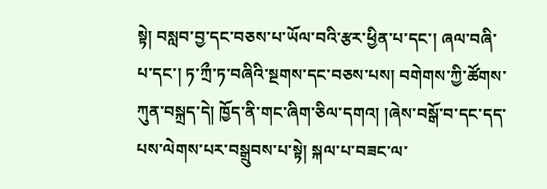སྟེ། བསླབ་བྱ་དང་བཅས་པ་ཡོལ་བའི་རྩར་ཕྱིན་པ་དང་། ཞལ་བཞི་པ་དང་། ཏ་ཀྲྀ་ཏ་བཞིའི་སྔགས་དང་བཅས་པས། བགེགས་ཀྱི་ཚོགས་ཀུན་བསྐྲད་དེ། ཁྱོད་ནི་གང་ཞིག་ཅིལ་དགའ། །ཞེས་བསྒོ་བ་དང་དད་པས་ལེགས་པར་བསྒྲུབས་པ་སྟེ། སྐལ་པ་བཟང་ལ་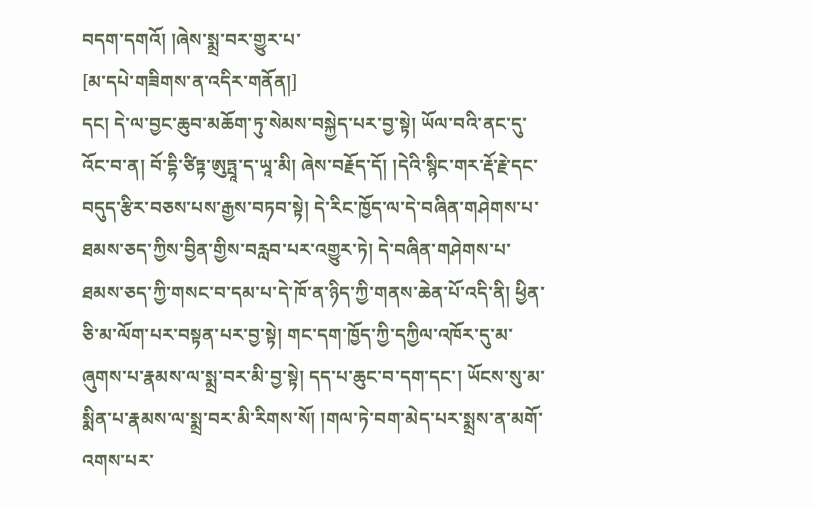བདག་དགའོ། །ཞེས་སྨྲ་བར་གྱུར་པ་
[མ་དཔེ་གཟིགས་ན་འདིར་གནོན།]
དང། དེ་ལ་བྱང་ཆུབ་མཆོག་ཏུ་སེམས་བསྐྱེད་པར་བྱ་སྟེ། ཡོལ་བའི་ནང་དུ་འོང་བ་ན། བོ་དྷི་ཙིཏྟ་ཨུཏྤཱ་ད་ཡཱ་མི། ཞེས་བརྗོད་དོ། །དེའི་སྙིང་གར་རྡོ་རྗེ་དང་བདུད་རྩིར་བཅས་པས་རྒྱས་བཏབ་སྟེ། དེ་རིང་ཁྱོད་ལ་དེ་བཞིན་གཤེགས་པ་ཐམས་ཅད་ཀྱིས་བྱིན་གྱིས་བརླབ་པར་འགྱུར་ཏེ། དེ་བཞིན་གཤེགས་པ་ཐམས་ཅད་ཀྱི་གསང་བ་དམ་པ་དེ་ཁོ་ན་ཉིད་ཀྱི་གནས་ཆེན་པོ་འདི་ནི། ཕྱིན་ཅི་མ་ལོག་པར་བསྟན་པར་བྱ་སྟེ། གང་དག་ཁྱོད་ཀྱི་དཀྱིལ་འཁོར་དུ་མ་ཞུགས་པ་རྣམས་ལ་སྨྲ་བར་མི་བྱ་སྟེ། དད་པ་ཆུང་བ་དག་དང་། ཡོངས་སུ་མ་སྨིན་པ་རྣམས་ལ་སྨྲ་བར་མི་རིགས་སོ། །གལ་ཏེ་བག་མེད་པར་སྨྲས་ན་མགོ་འགས་པར་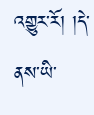འགྱུར་རོ། །དེ་ནས་ཡི་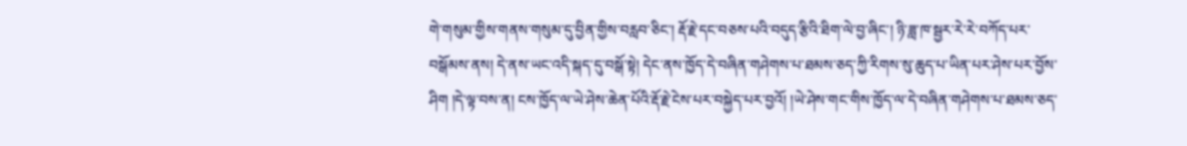གེ་གསུམ་གྱིས་གནས་གསུམ་དུ་བྱིན་གྱིས་བརླབ་ཅིང་། རྡོ་རྗེ་དང་བཅས་པའི་བདུད་རྩིའི་ཐིག་ལེ་བྱ་ཞིང་། ཉི་ཟླ་ཁ་སྦྱར་རེ་རེ་བཀོད་པར་བསྒོམས་ནས། དེ་ནས་ཡང་འདི་སྐད་དུ་བསྒོ་སྟེ། དེང་ནས་ཁྱོད་དེ་བཞིན་གཤེགས་པ་ཐམས་ཅད་ཀྱི་རིགས་སུ་ཆུད་པ་ཡིན་པར་ཤེས་པར་བྱོས་ཤིག །དེ་ལྟ་བས་ན། ངས་ཁྱོད་ལ་ཡེ་ཤེས་ཆེན་པོའི་རྡོ་རྗེ་ངེས་པར་བསྐྱེད་པར་བྱའོ། །ཡེ་ཤེས་གང་གིས་ཁྱོད་ལ་དེ་བཞིན་གཤེགས་པ་ཐམས་ཅད་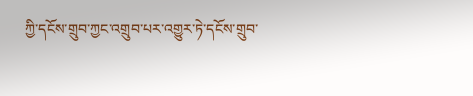ཀྱི་དངོས་གྲུབ་ཀྱང་འགྲུབ་པར་འགྱུར་ཏེ་དངོས་གྲུབ་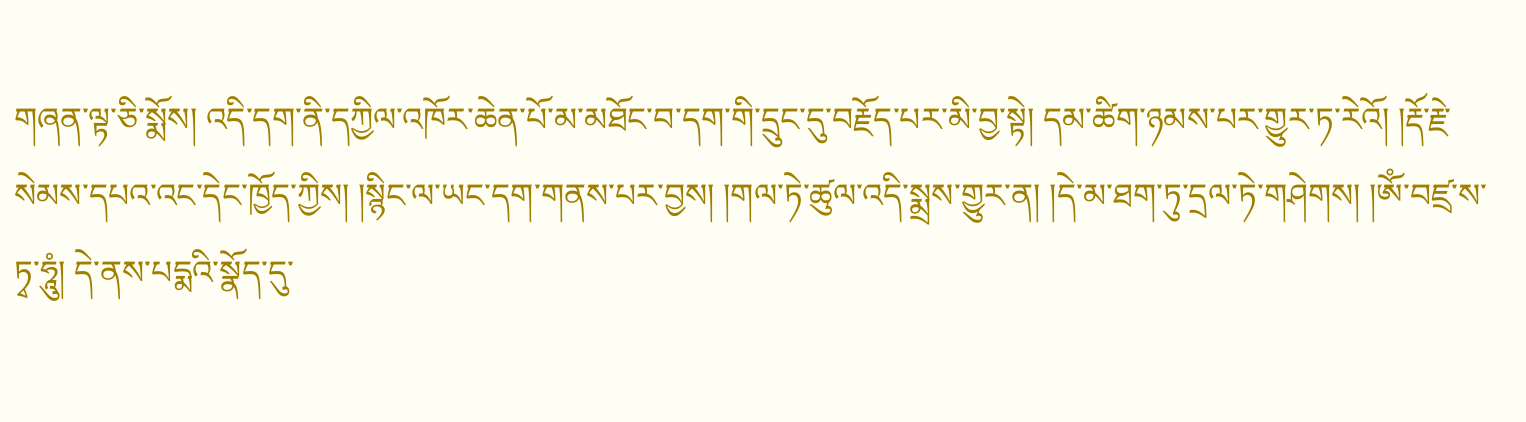གཞན་ལྟ་ཅི་སྨོས། འདི་དག་ནི་དཀྱིལ་འཁོར་ཆེན་པོ་མ་མཐོང་བ་དག་གི་དྲུང་དུ་བརྗོད་པར་མི་བྱ་སྟེ། དམ་ཚིག་ཉམས་པར་གྱུར་ཏ་རེའོ། །རྡོ་རྗེ་སེམས་དཔའ་འང་དེང་ཁྱོད་ཀྱིས། །སྙིང་ལ་ཡང་དག་གནས་པར་བྱས། །གལ་ཏེ་ཚུལ་འདི་སྨྲས་གྱུར་ན། །དེ་མ་ཐག་ཏུ་དྲལ་ཏེ་གཤེགས། །ཨོཾ་བཛྲ་ས་ཏྭ་ཧཱུཾ། དེ་ནས་པདྨའི་སྣོད་དུ་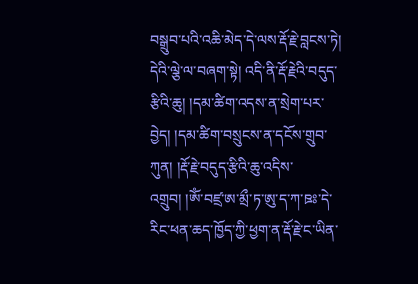བསྒྲུབ་པའི་འཆི་མེད་དེ་ལས་རྡོ་རྗེ་བླངས་ཏེ། དེའི་ལྕེ་ལ་བཞག་སྟེ། འདི་ནི་རྡོ་རྗེའི་བདུད་རྩིའི་ཆུ། །དམ་ཚིག་འདས་ན་སྲེག་པར་བྱེད། །དམ་ཚིག་བསྲུངས་ན་དངོས་གྲུབ་ཀུན། །རྡོ་རྗེ་བདུད་རྩིའི་ཆུ་འདིས་འགྲུབ། །ཨོཾ་བཛྲ་ཨ་མྲྀ་ཏ་ཨུ་ད་ཀ་ཋཿ་དེ་རིང་ཕན་ཆད་ཁྱོད་ཀྱི་ཕྱག་ན་རྡོ་རྗེ་ང་ཡིན་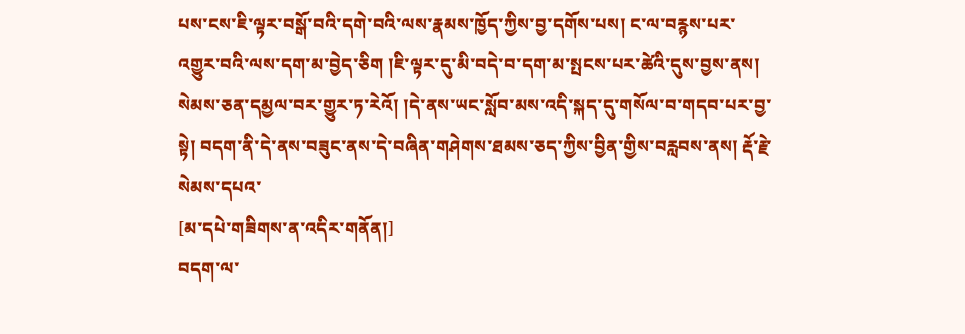པས་ངས་ཇི་ལྟར་བསྒོ་བའི་དགེ་བའི་ལས་རྣམས་ཁྱོད་ཀྱིས་བྱ་དགོས་པས། ང་ལ་བརྙས་པར་འགྱུར་བའི་ལས་དག་མ་བྱེད་ཅིག །ཇི་ལྟར་དུ་མི་བདེ་བ་དག་མ་སྤངས་པར་ཚེའི་དུས་བྱས་ནས། སེམས་ཅན་དམྱལ་བར་གྱུར་ཏ་རེའོ། །དེ་ནས་ཡང་སློབ་མས་འདི་སྐད་དུ་གསོལ་བ་གདབ་པར་བྱ་སྟེ། བདག་ནི་དེ་ནས་བཟུང་ནས་དེ་བཞིན་གཤེགས་ཐམས་ཅད་ཀྱིས་བྱིན་གྱིས་བརླབས་ནས། རྡོ་རྗེ་སེམས་དཔའ་
[མ་དཔེ་གཟིགས་ན་འདིར་གནོན།]
བདག་ལ་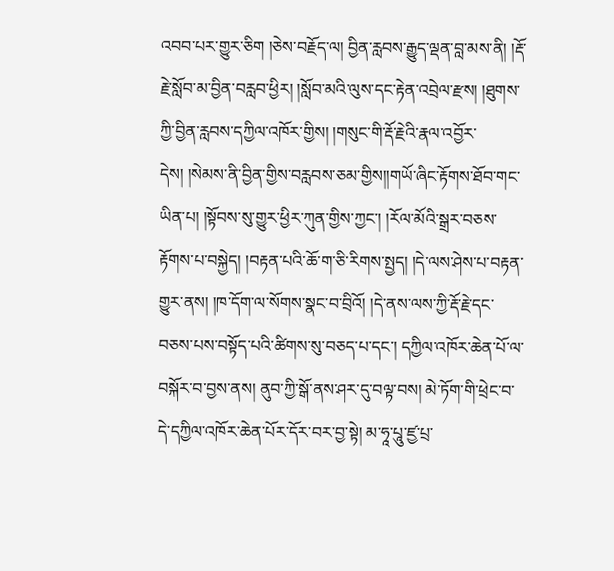འབབ་པར་གྱུར་ཅིག །ཅེས་བརྗོད་ལ། བྱིན་རླབས་རྒྱུད་ལྡན་བླ་མས་ནི། །རྡོ་རྗེ་སློབ་མ་བྱིན་བརླབ་ཕྱིར། །སློབ་མའི་ལུས་དང་རྟེན་འབྲེལ་རྫས། །ཐུགས་ཀྱི་བྱིན་རླབས་དཀྱིལ་འཁོར་གྱིས། །གསུང་གི་རྡོ་རྗེའི་རྣལ་འབྱོར་དེས། །སེམས་ནི་བྱིན་གྱིས་བརླབས་ཅམ་གྱིས།།གཡོ་ཞིང་རྟོགས་ཐོབ་གང་ཡིན་པ། །སྟོབས་སུ་གྱུར་ཕྱིར་ཀུན་གྱིས་ཀྱང་། །རོལ་མོའི་སྒྲར་བཅས་རྟོགས་པ་བསྐྱེད། །བརྟན་པའི་ཆོ་ག་ཅི་རིགས་སྤྱད། །དེ་ལས་ཤེས་པ་བརྟན་གྱུར་ནས། །ཁ་དོག་ལ་སོགས་སྣང་བ་བྲིའོ། །དེ་ནས་ལས་ཀྱི་རྡོ་རྗེ་དང་བཅས་པས་བསྟོད་པའི་ཚིགས་སུ་བཅད་པ་དང་། དཀྱིལ་འཁོར་ཆེན་པོ་ལ་བསྐོར་བ་བྱས་ནས། ནུབ་ཀྱི་སྒོ་ནས་ཤར་དུ་བལྟ་བས། མེ་ཏོག་གི་ཕྲེང་བ་དེ་དཀྱིལ་འཁོར་ཆེན་པོར་དོར་བར་བྱ་སྟེ། མ་ཧཱ་པཱུ་ཛྱ་པྲ་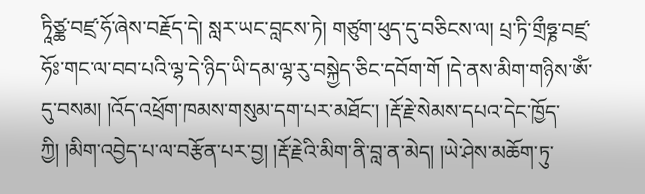ཏཱིཙྪ་བཛྲ་ཧོ་ཞེས་བརྗོད་དེ། སླར་ཡང་བླངས་ཏེ། གཙུག་ཕུད་དུ་བཅིངས་ལ། པྲ་ཏི་གྲྀཧྞ་བཛྲ་ཧོཿ་གང་ལ་བབ་པའི་ལྷ་དེ་ཉིད་ཡི་དམ་ལྷ་རུ་བསྐྱེད་ཅིང་དབོག་གོ །དེ་ནས་མིག་གཉིས་ཨོཾ་དུ་བསམ། །འོད་འཕྲོག་ཁམས་གསུམ་དག་པར་མཐོང་། །རྡོ་རྗེ་སེམས་དཔའ་དེང་ཁྱོད་ཀྱི། །མིག་འབྱེད་པ་ལ་བརྩོན་པར་བྱ། །རྡོ་རྗེའི་མིག་ནི་བླ་ན་མེད། །ཡེ་ཤེས་མཆོག་ཏུ་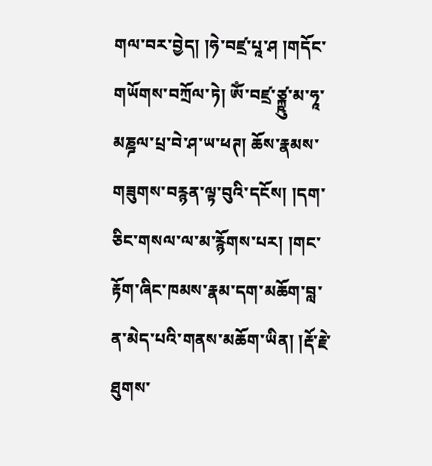གལ་བར་བྱེད། །ཧེ་བཛྲ་པཱ་ཤ །གདོང་གཡོགས་བཀྲོལ་ཏེ། ཨོཾ་བཛྲ་ཙྐྵུ་མ་ཧཱ་མཎྜལ་པྲ་བེ་ཤ་ཡ་ཕཊ། ཆོས་རྣམས་གཟུགས་བརྙན་ལྟ་བུའི་དངོས། །དག་ཅིང་གསལ་ལ་མ་རྙོགས་པར། །གང་རྟོག་ཞིང་ཁམས་རྣམ་དག་མཆོག་བླ་ན་མེད་པའི་གནས་མཆོག་ཡིན། །རྡོ་རྗེ་ཐུགས་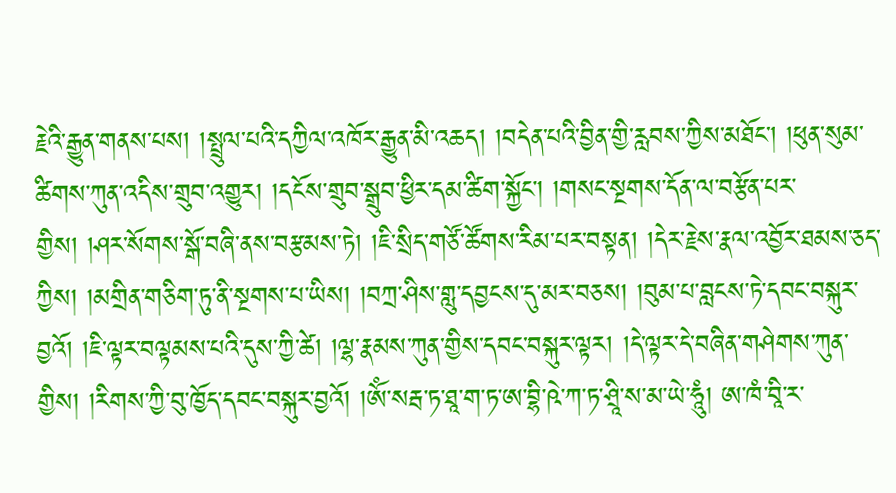རྗེའི་རྒྱུན་གནས་པས། །སྤྲུལ་པའི་དཀྱིལ་འཁོར་རྒྱུན་མི་འཆད། །བདེན་པའི་བྱིན་གྱི་རླབས་ཀྱིས་མཐོང་། །ཕུན་སུམ་ཚིགས་ཀུན་འདིས་གྲུབ་འགྱུར། །དངོས་གྲུབ་སྒྲུབ་ཕྱིར་དམ་ཚིག་སྐྱོང་། །གསང་སྔགས་དོན་ལ་བརྩོན་པར་གྱིས། །ཤར་སོགས་སྒོ་བཞི་ནས་བརྩམས་ཏེ། །ཇི་སྲིད་གཙོ་ཚོགས་རིམ་པར་བསྟན། །དེར་རྗེས་རྣལ་འབྱོར་ཐམས་ཅད་ཀྱིས། །མགྲིན་གཅིག་ཏུ་ནི་སྔགས་པ་ཡིས། །བཀྲ་ཤིས་གླུ་དབྱངས་དུ་མར་བཅས། །བུམ་པ་བླངས་ཏེ་དབང་བསྐུར་བྱའོ། །ཇི་ལྟར་བལྟམས་པའི་དུས་ཀྱི་ཚེ། །ལྷ་རྣམས་ཀུན་གྱིས་དབང་བསྐུར་ལྟར། །དེ་ལྟར་དེ་བཞིན་གཤེགས་ཀུན་གྱིས། །རིགས་ཀྱི་བུ་ཁྱོད་དབང་བསྐུར་བྱའོ། །ཨོཾ་སརྦ་ཏ་ཐཱ་ག་ཏ་ཨ་བྷི་ཥེ་ཀ་ཏ་ཤྲཱི་ས་མ་ཡེ་ཧཱུཾ། ཨ་ཁཾ་བཱི་ར་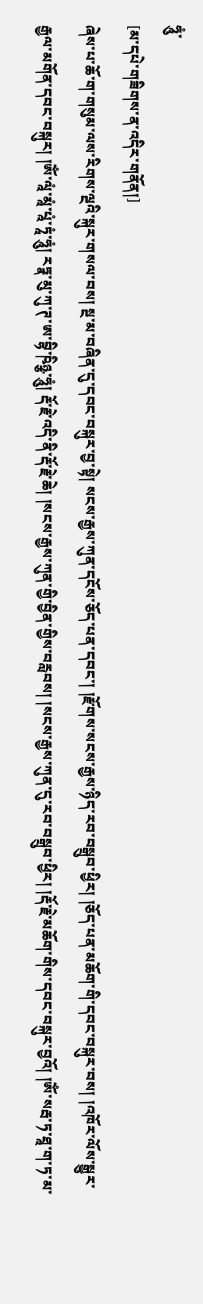ཧཱུཾ་
[མ་དཔེ་གཟིགས་ན་འདིར་གནོན།]
ཞེས་པ་ཆོ་ག་གསུམ་ལས་རིགས་ལྔའི་སྐུར་གསལ་བས། སྔ་མ་བཞིན་དུ་དབང་བསྐུར་བྱ་སྟེ། སངས་རྒྱས་ཀུན་དངོས་ཅོད་པན་དབང་། །རྫོགས་སངས་རྒྱས་ཉིད་རབ་བསྒྲུབ་ཕྱིར། །ཅོད་པན་མཆོག་གི་དབང་བསྐུར་བས། །འཁོར་ལོས་སྒྱུར་རྒྱལ་མགོན་དབང་བསྐུར། །ཨོཾ་ལཱཾ་མཱཾ་པཱཾ་ཏཱཾ་ཧཱུཾ། རཏྣ་མུ་ཀུ་ཊ་ཨ་བྷི་ཥིཉྩ་ཧཱུཾ། རྡོ་རྗེ་འདི་ནི་རྡོ་རྗེ་ཆེ། །སངས་རྒྱས་ཀུན་གྱི་བྱིན་གྱིས་བརླབས། །སངས་རྒྱས་ཀུན་དུ་རབ་བསྒྲུབ་ཕྱིར། །རྡོ་རྗེ་མཆོག་གིས་དབང་བསྐུར་བྱའོ། །ཨོཾ་སརྦ་ཏ་ཐཱ་ག་ཏ་མ་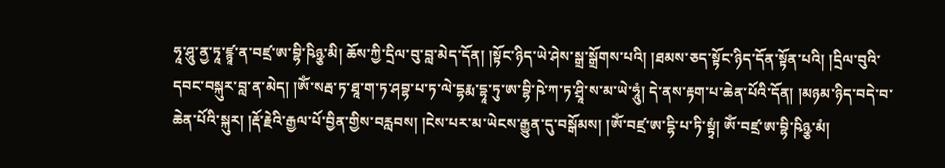ཧཱ་ཤཱུ་ནྱ་ཏཱ་ཛྙཱ་ན་བཛྲ་ཨ་བྷི་ཥིཉྩ་མི། ཆོས་ཀྱི་དྲིལ་བུ་བླ་མེད་དོན། །སྟོང་ཉིད་ཡེ་ཤེས་སྒྲ་སྒྲོགས་པའི། །ཐམས་ཅད་སྟོང་ཉིད་དོན་སྟོན་པའི། །དྲིལ་བུའི་དབང་བསྐུར་བླ་ན་མེད། །ཨོཾ་སརྦ་ཏ་ཐཱ་ག་ཏ་ཤབྷ་པ་ཏ་ལེ་དྷརྨ་དྷཱ་ཏུ་ཨ་བྷི་ཥེ་ཀ་ཏ་ཤྲཱི་ས་མ་ཡེ་ཧཱུཾ། དེ་ནས་རྟག་པ་ཆེན་པོའི་དོན། །མཉམ་ཉིད་བདེ་བ་ཆེན་པོའི་སྐུར། །རྡོ་རྗེའི་རྒྱལ་པོ་བྱིན་གྱིས་བརླབས། །ངེས་པར་མ་ཡེངས་རྒྱུན་དུ་བསྒོམས། །ཨོཾ་བཛྲ་ཨ་དྷི་པ་ཏི་སྟྭཾ། ཨོཾ་བཛྲ་ཨ་བྷི་ཥིཉྩ་མཾ།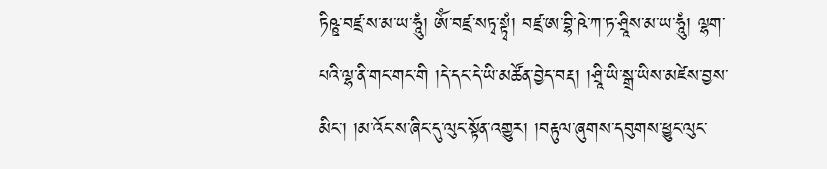ཏིཥྛ་བཛྲ་ས་མ་ཡ་ཧཱུཾ། ཨོཾ་བཛྲ་སཏྭ་སྟྭཾ། བཛྲ་ཨ་བྷི་ཥེ་ཀ་ཏ་ཤྲཱིས་མ་ཡ་ཧཱུཾ། ལྷག་པའི་ལྷ་ནི་གང་གང་གི །དེ་དང་དེ་ཡི་མཚོན་བྱེད་བརྡ། །ཤྲཱི་ཡི་སྒྲ་ཡིས་མཛེས་བྱས་མིང་། །མ་འོང་ས་ཞིང་དུ་ལུང་སྟོན་འགྱུར། །བརྟུལ་ཞུགས་དབུགས་ཕྱུང་ལུང་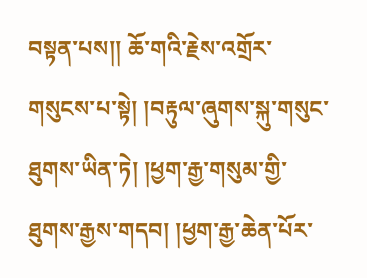བསྟན་པས།། ཆོ་གའི་རྗེས་འགྲོར་གསུངས་པ་སྟེ། །བརྟུལ་ཞུགས་སྐུ་གསུང་ཐུགས་ཡིན་ཏེ། །ཕྱག་རྒྱ་གསུམ་གྱི་ཐུགས་རྒྱས་གདབ། །ཕྱག་རྒྱ་ཆེན་པོར་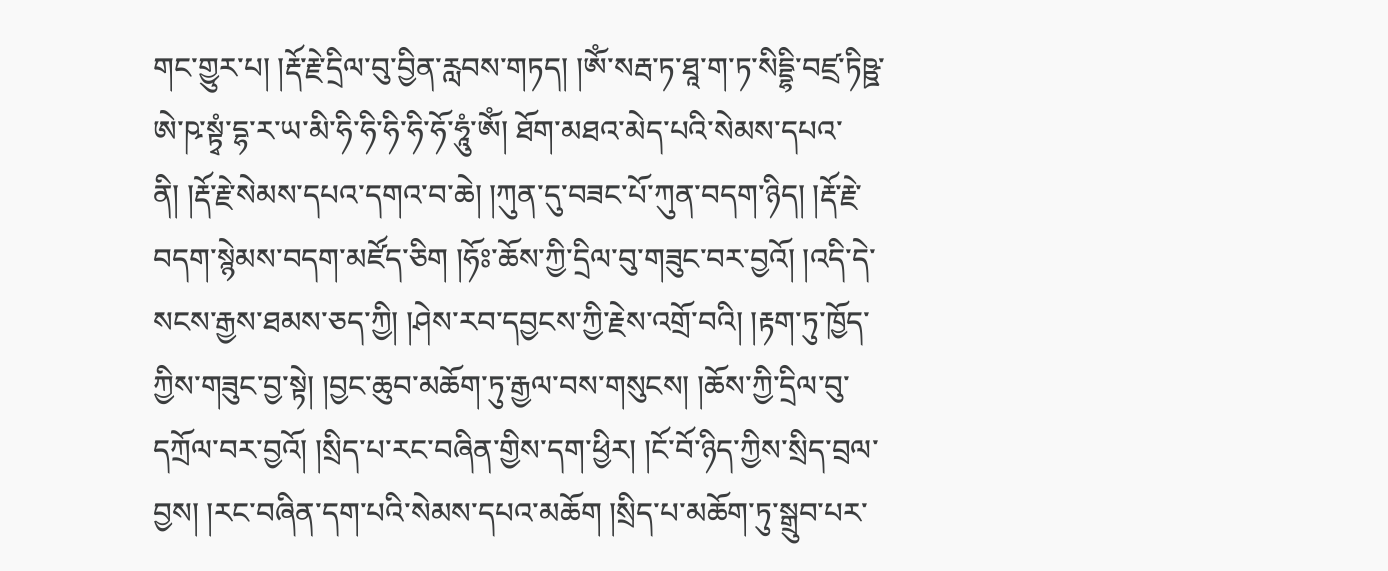གང་གྱུར་པ། །རྡོ་རྗེ་དྲིལ་བུ་བྱིན་རླབས་གཏད། །ཨོཾ་སརྦ་ཏ་ཐཱ་ག་ཏ་སིདྡྷི་བཛྲ་ཏིཥྛ་ཨེ་ཥ་སྟྭཾ་དྷ་ར་ཡ་མི་ཧི་ཧི་ཧི་ཧི་ཧོ་ཧཱུཾ་ཨོཾ། ཐོག་མཐའ་མེད་པའི་སེམས་དཔའ་ནི། །རྡོ་རྗེ་སེམས་དཔའ་དགའ་བ་ཆེ། །ཀུན་དུ་བཟང་པོ་ཀུན་བདག་ཉིད། །རྡོ་རྗེ་བདག་སྙེམས་བདག་མཛོད་ཅིག །ཧོཿ་ཆོས་ཀྱི་དྲིལ་བུ་གཟུང་བར་བྱའོ། །འདི་དེ་སངས་རྒྱས་ཐམས་ཅད་ཀྱི། །ཤེས་རབ་དབྱངས་ཀྱི་རྗེས་འགྲོ་བའི། །རྟག་ཏུ་ཁྱོད་ཀྱིས་གཟུང་བྱ་སྟེ། །བྱང་ཆུབ་མཆོག་ཏུ་རྒྱལ་བས་གསུངས། །ཆོས་ཀྱི་དྲིལ་བུ་དཀྲོལ་བར་བྱའོ། །སྲིད་པ་རང་བཞིན་གྱིས་དག་ཕྱིར། །ངོ་བོ་ཉིད་ཀྱིས་སྲིད་བྲལ་བྱས། །རང་བཞིན་དག་པའི་སེམས་དཔའ་མཆོག །སྲིད་པ་མཆོག་ཏུ་སྒྲུབ་པར་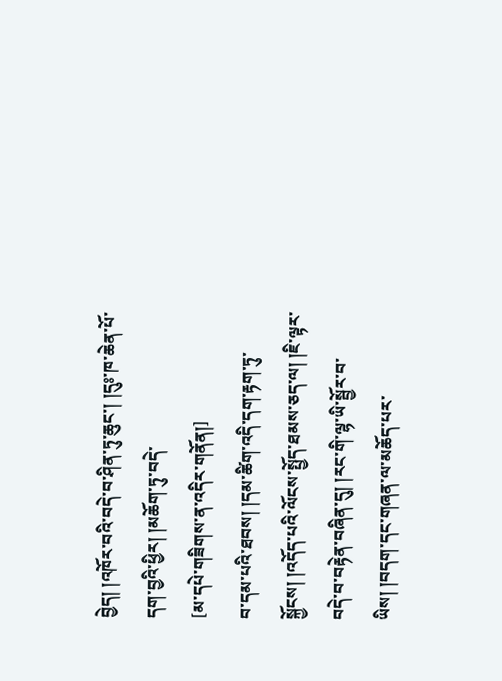བྱེད། །འཁོར་བའི་བདེ་བ་ཤིན་ཏུ་ཆུང་། །དུཿ་ཁ་ཆེན་པོ་དག་བྱའི་ཕྱིར། །མཆོག་ཏུ་བདེ་
[མ་དཔེ་གཟིགས་ན་འདིར་གནོན།]
བ་དམ་པའི་ཐབས། །དམ་ཚིག་འདི་དག་རྟག་ཏུ་སྐྱོངས། །འདོད་པའི་ལོངས་སྤྱོད་ཐམས་ཅད་ལ། །ཇི་ལྟར་བདེ་བ་བརྟེན་བཞིན་དུ། །རང་གི་ལྷ་ཡི་སྦྱོར་བ་ཡིས། །བདག་དང་གཞན་ལ་མཆོད་པར་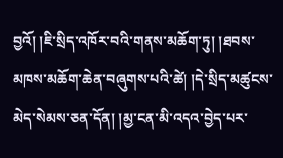བྱའོ། །ཇི་སྲིད་འཁོར་བའི་གནས་མཆོག་ཏུ། །ཐབས་མཁས་མཆོག་ཆེན་བཞུགས་པའི་ཚེ། །དེ་སྲིད་མཚུངས་མེད་སེམས་ཅན་དོན། །མྱ་ངན་མི་འདའ་བྱེད་པར་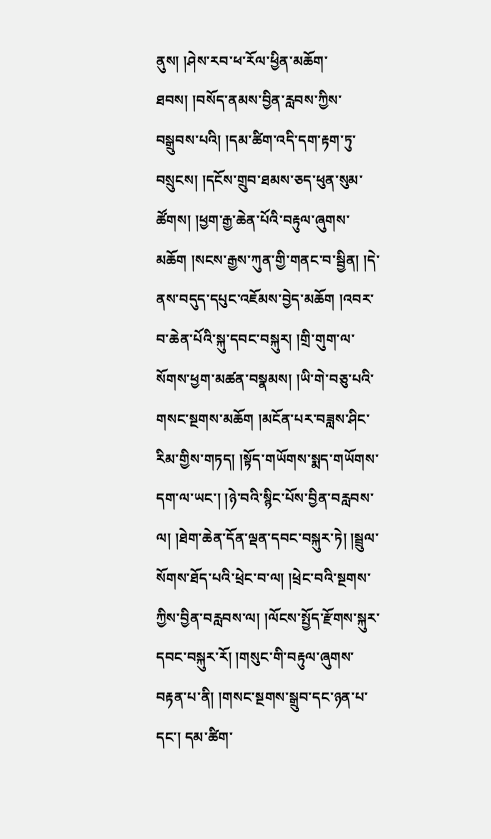ནུས། །ཤེས་རབ་ཕ་རོལ་ཕྱིན་མཆོག་ཐབས། །བསོད་ནམས་བྱིན་རླབས་ཀྱིས་བསྒྲུབས་པའི། །དམ་ཚིག་འདི་དག་རྟག་ཏུ་བསྲུངས། །དངོས་གྲུབ་ཐམས་ཅད་ཕུན་སུམ་ཚོགས། །ཕྱག་རྒྱ་ཆེན་པོའི་བརྟུལ་ཞུགས་མཆོག །སངས་རྒྱས་ཀུན་གྱི་གནང་བ་སྦྱིན། །དེ་ནས་བདུད་དཔུང་འཇོམས་བྱེད་མཆོག །འབར་བ་ཆེན་པོའི་སྐུ་དབང་བསྐུར། །གྲི་གུག་ལ་སོགས་ཕྱག་མཚན་བསྣམས། །ཡི་གེ་བཅུ་པའི་གསང་སྔགས་མཆོག །མངོན་པར་བཟླས་ཤིང་རིམ་གྱིས་གཏད། །སྟོད་གཡོགས་སྨད་གཡོགས་དག་ལ་ཡང་། །ཉེ་བའི་སྙིང་པོས་བྱིན་བརླབས་ལ། །ཐེག་ཆེན་དོན་ལྡན་དབང་བསྐུར་ཏེ། །སྦྲུལ་སོགས་ཐོད་པའི་ཕྲེང་བ་ལ། །ཕྲེང་བའི་སྔགས་ཀྱིས་བྱིན་བརླབས་ལ། །ལོངས་སྤྱོད་རྫོགས་སྐུར་དབང་བསྐུར་རོ། །གསུང་གི་བརྟུལ་ཞུགས་བརྟན་པ་ནི། །གསང་སྔགས་སྒྲུབ་དང་ཉན་པ་དང་། དམ་ཚིག་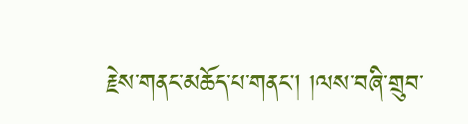རྗེས་གནང་མཆོད་པ་གནང། །ལས་བཞི་གྲུབ་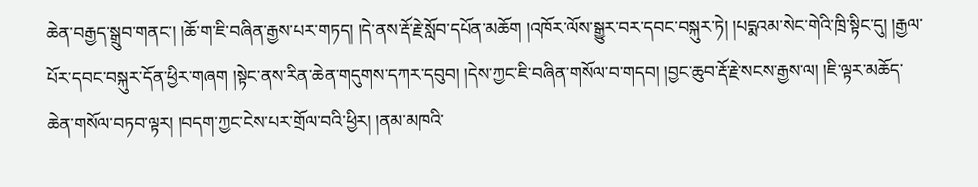ཆེན་བརྒྱད་སྒྲུབ་གནང་། །ཆོ་ག་ཇི་བཞིན་རྒྱས་པར་གཏད། །དེ་ནས་རྡོ་རྗེ་སློབ་དཔོན་མཆོག །འཁོར་ལོས་སྒྱུར་བར་དབང་བསྐུར་ཏེ། །པདྨའམ་སེང་གེའི་ཁྲི་སྟིང་དུ། །རྒྱལ་པོར་དབང་བསྐུར་དོན་ཕྱིར་གཞག །སྟེང་ནས་རིན་ཆེན་གདུགས་དཀར་དབུབ། །དེས་ཀྱང་ཇི་བཞིན་གསོལ་བ་གདབ། །བྱང་ཆུབ་རྡོ་རྗེ་སངས་རྒྱས་ལ། །ཇི་ལྟར་མཆོད་ཆེན་གསོལ་བཏབ་ལྟར། །བདག་ཀྱང་ངེས་པར་གྲོལ་བའི་ཕྱིར། །ནམ་མཁའི་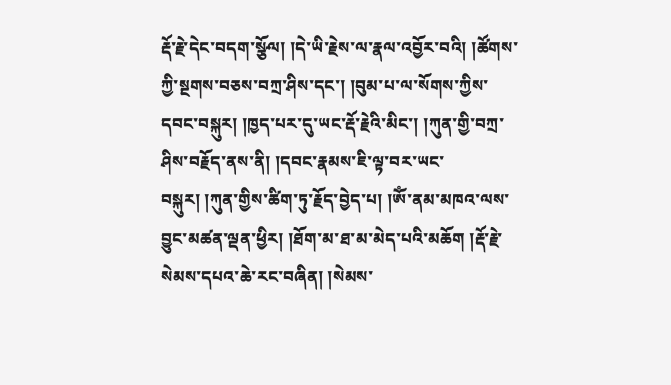རྡོ་རྗེ་དེང་བདག་སྩོལ། །དེ་ཡི་རྗེས་ལ་རྣལ་འབྱོར་བའི། །ཚོགས་ཀྱི་སྔགས་བཅས་བཀྲ་ཤིས་དང་། །བུམ་པ་ལ་སོགས་ཀྱིས་དབང་བསྐུར། །ཁྱད་པར་དུ་ཡང་རྡོ་རྗེའི་མིང་། །ཀུན་གྱི་བཀྲ་ཤིས་བརྗོད་ནས་ནི། །དབང་རྣམས་ཇི་ལྟ་བར་ཡང་བསྐུར། །ཀུན་གྱིས་ཚིག་ཏུ་རྗོད་བྱེད་པ། །ཨོཾ་ནམ་མཁའ་ལས་བྱུང་མཚན་ལྡན་ཕྱིར། །ཐོག་མ་ཐ་མ་མེད་པའི་མཆོག །རྡོ་རྗེ་སེམས་དཔའ་ཆེ་རང་བཞིན། །སེམས་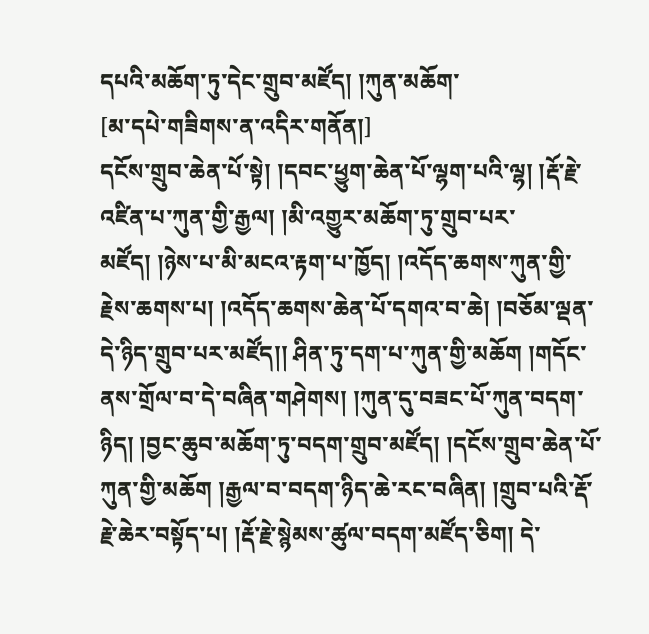དཔའི་མཆོག་ཏུ་དེང་གྲུབ་མཛོད། །ཀུན་མཆོག་
[མ་དཔེ་གཟིགས་ན་འདིར་གནོན།]
དངོས་གྲུབ་ཆེན་པོ་སྟེ། །དབང་ཕྱུག་ཆེན་པོ་ལྷག་པའི་ལྷ། །རྡོ་རྗེ་འཛིན་པ་ཀུན་གྱི་རྒྱལ། །མི་འགྱུར་མཆོག་ཏུ་གྲུབ་པར་མཛོད། །ཉེས་པ་མི་མངའ་རྟག་པ་ཁྱོད། །འདོད་ཆགས་ཀུན་གྱི་རྗེས་ཆགས་པ། །འདོད་ཆགས་ཆེན་པོ་དགའ་བ་ཆེ། །བཅོམ་ལྡན་དེ་ཉིད་གྲུབ་པར་མཛོད།། ཤིན་ཏུ་དག་པ་ཀུན་གྱི་མཆོག །གདོང་ནས་གྲོལ་བ་དེ་བཞིན་གཤེགས། །ཀུན་དུ་བཟང་པོ་ཀུན་བདག་ཉིད། །བྱང་ཆུབ་མཆོག་ཏུ་བདག་གྲུབ་མཛོད། །དངོས་གྲུབ་ཆེན་པོ་ཀུན་གྱི་མཆོག །རྒྱལ་བ་བདག་ཉིད་ཆེ་རང་བཞིན། །གྲུབ་པའི་རྡོ་རྗེ་ཆེར་བསྟོད་པ། །རྡོ་རྗེ་སྙེམས་ཚུལ་བདག་མཛོད་ཅིག། དེ་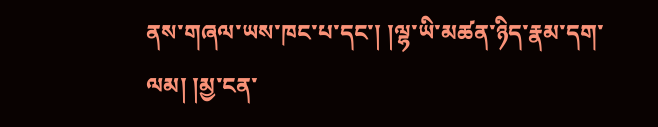ནས་གཞལ་ཡས་ཁང་པ་དང་། །ལྷ་ཡི་མཚན་ཉིད་རྣམ་དག་ལམ། །མྱ་ངན་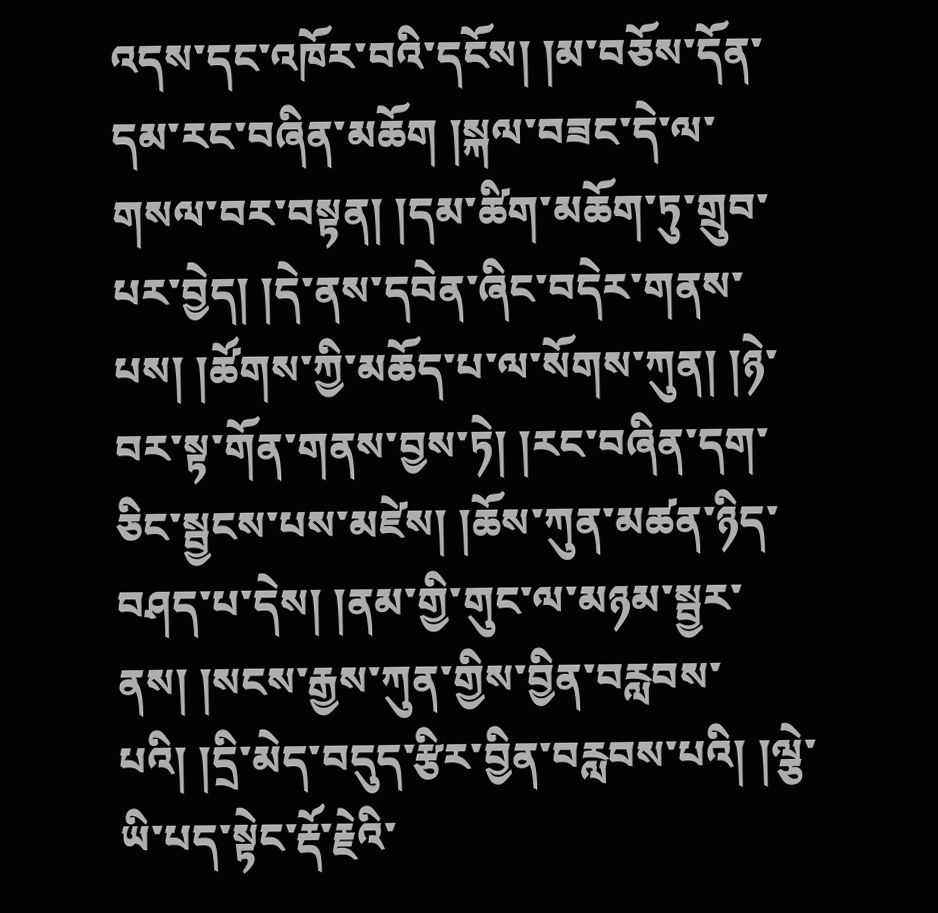འདས་དང་འཁོར་བའི་དངོས། །མ་བཅོས་དོན་དམ་རང་བཞིན་མཆོག །སྐལ་བཟང་དེ་ལ་གསལ་བར་བསྟན། །དམ་ཚིག་མཆོག་ཏུ་གྲུབ་པར་བྱེད། །དེ་ནས་དབེན་ཞིང་བདེར་གནས་པས། །ཚོགས་ཀྱི་མཆོད་པ་ལ་སོགས་ཀུན། །ཉེ་བར་སྟ་གོན་གནས་བྱས་ཏེ། །རང་བཞིན་དག་ཅིང་སྦྱངས་པས་མཛེས། །ཆོས་ཀུན་མཚན་ཉིད་བཤད་པ་དེས། །ནམ་གྱི་གུང་ལ་མཉམ་སྦྱར་ནས། །སངས་རྒྱས་ཀུན་གྱིས་བྱིན་བརླབས་པའི། །དྲི་མེད་བདུད་རྩིར་བྱིན་བརླབས་པའི། །ལྕེ་ཡི་པད་སྟེང་རྡོ་རྗེའི་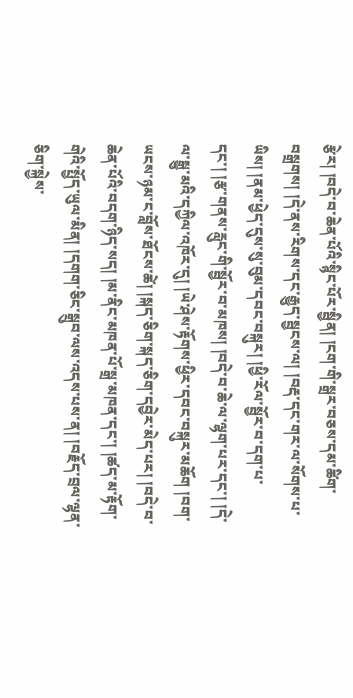རྩེར། །བདེ་བ་ཆེན་པོའི་སྙིང་པོར་སྦྱིན། །ངག་གི་སྒྲར་བཅས་དམ་ཚིག་བསྒྲགས། །དེ་ནས་རིགས་དང་རྒྱུད་སྦྱངས་ལ། །བརྡ་དང་གར་ལ་སོགས་པ་ཡིས། །ནམ་ཕྱེད་དུས་སུ་བུམ་དབང་བསྐུར། །ཕྱི་རོལ་སྦྱོར་བ་དག་པ་དང་། །རྩ་གནས་རླུང་གི་སྦྱོར་བ་མཁས། །བདེ་བ་ཆེ་ལ་ལྷག་པར་དང་། །དེ་ལ་སྒྱུ་མའི་དཀྱིལ་འཁོར་དུ། །ཡེ་ཤེས་རྟོགས་ཕྱིར་དབང་བསྐུར་མཆོག །བག་ཡངས་ཉམ་ང་བློས་ཐོངས་ཚེ། །སྐད་ཅིག་སྐད་ཅིག་དབྱེར་མེད་པར། །བདེ་བ་ཆེན་པོའི་བདག་ཉིད་སད། །མ་ནིང་མཁན་པོ་སྒྲ་མཁན་དང་། །ཚད་མ་རྟོག་གེའི་སྤྱོད་ཡུལ་མིན། །དགག་ཅིང་སྒྲུབ་ལས་འདས་པས་ན། །བརྗོད་བྲལ་ལྷན་ཅིག་སྐྱེས་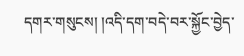དགར་གསུངས། །འདི་དག་བདེ་བར་སྐྱོང་བྱེད་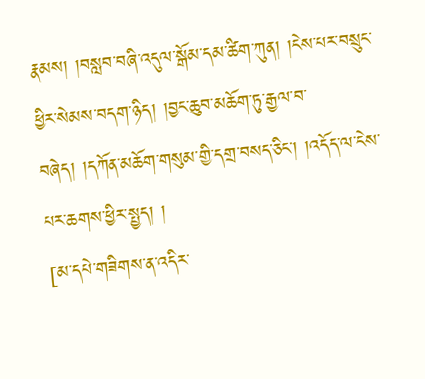རྣམས། །བསླབ་བཞི་འདུལ་སྒོམ་དམ་ཚིག་ཀུན། །ངེས་པར་བསྲུང་ཕྱིར་སེམས་བདག་ཉིད། །བྱང་ཆུབ་མཆོག་ཏུ་རྒྱལ་བ་བཞེད། །དཀོན་མཆོག་གསུམ་གྱི་དགྲ་བསད་ཅིང་། །འདོད་ལ་ངེས་པར་ཆགས་ཕྱིར་སྤྱད། །
[མ་དཔེ་གཟིགས་ན་འདིར་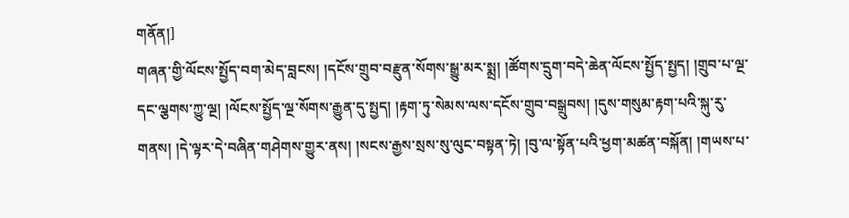གནོན།]
གཞན་གྱི་ལོངས་སྤྱོད་བག་མེད་བླངས། །དངོས་གྲུབ་བརྫུན་སོགས་སྒྱུ་མར་སྨྲ། །ཚོགས་དྲུག་བདེ་ཆེན་ལོངས་སྤྱོད་སྤྱད། །གྲུབ་པ་ལྔ་དང་ལྕགས་ཀྱུ་ལྔ། །ལོངས་སྤྱོད་ལྔ་སོགས་རྒྱུན་དུ་སྤྱད། །རྟག་ཏུ་སེམས་ལས་དངོས་གྲུབ་བསྒྲུབས། །དུས་གསུམ་རྟག་པའི་སྐུ་རུ་གནས། །དེ་ལྟར་དེ་བཞིན་གཤེགས་གྱུར་ནས། །སངས་རྒྱས་སྲས་སུ་ལུང་བསྟན་ཏེ། །བུ་ལ་སྟོན་པའི་ཕྱག་མཚན་བསྐོན། །གཡས་པ་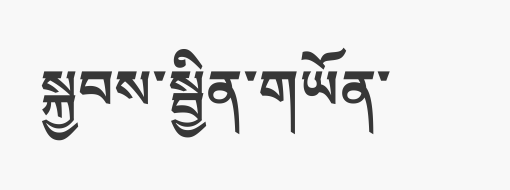སྐྱབས་སྦྱིན་གཡོན་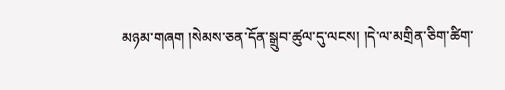མཉམ་གཞག །སེམས་ཅན་དོན་སྒྲུབ་ཚུལ་དུ་ལངས། །དེ་ལ་མགྲིན་ཅིག་ཚིག་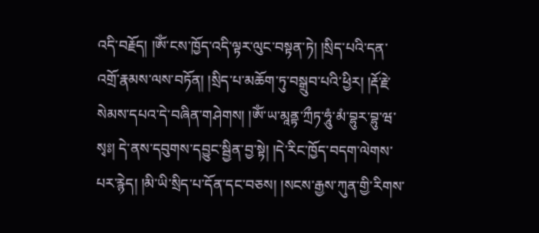འདི་བརྗོད། །ཨོཾ་ངས་ཁྱོད་འདི་ལྟར་ལུང་བསྟན་ཏེ། །སྲིད་པའི་དན་འགྲོ་རྣམས་ལས་བཏོན། །སྲིད་པ་མཆོག་ཏུ་བསྒྲུབ་པའི་ཕྱིར། །རྡོ་རྗེ་སེམས་དཔའ་དེ་བཞིན་གཤེགས། །ཨོཾ་ཡ་མཱནྟ་ཀྲྀཏ་ཧཱུཾ་མཾ་བྷུར་བྷུ་ཝ་སྭཿ། དེ་ནས་དབུགས་དབྱུང་སྦྱིན་བྱ་སྟེ། །དེ་རིང་ཁྱོད་བདག་ལེགས་པར་རྙེད། །མི་ཡི་སྲིད་པ་དོན་དང་བཅས། །སངས་རྒྱས་ཀུན་གྱི་རིགས་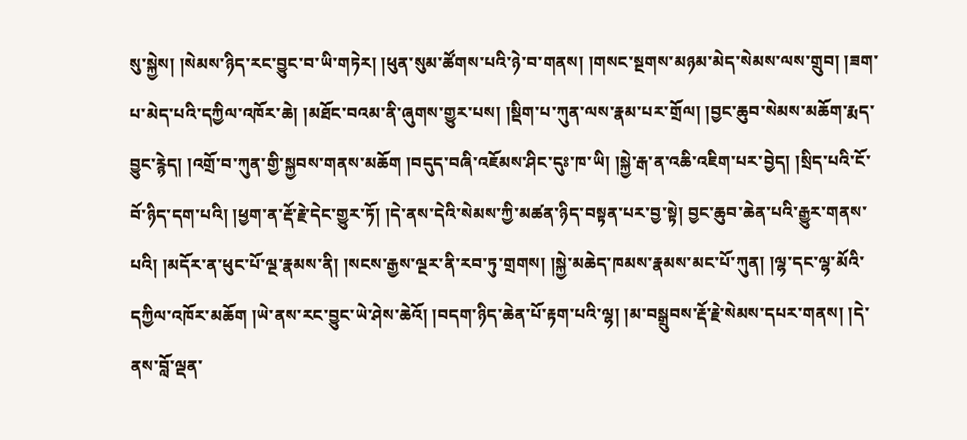སུ་སྐྱེས། །སེམས་ཉིད་རང་བྱུང་བ་ཡི་གཏེར། །ཕུན་སུམ་ཚོགས་པའི་ཉེ་བ་གནས། །གསང་སྔགས་མཉམ་མེད་སེམས་ལས་གྲུབ། །ཟག་པ་མེད་པའི་དཀྱིལ་འཁོར་ཆེ། །མཐོང་བའམ་ནི་ཞུགས་གྱུར་པས། །སྡིག་པ་ཀུན་ལས་རྣམ་པར་གྲོལ། །བྱང་ཆུབ་སེམས་མཆོག་རྨད་བྱུང་རྙེད། །འགྲོ་བ་ཀུན་གྱི་སྐྱབས་གནས་མཆོག །བདུད་བཞི་འཇོམས་ཤིང་དུཿ་ཁ་ཡི། །སྐྱེ་རྒ་ན་འཆི་འཇིག་པར་བྱེད། །སྲིད་པའི་ངོ་བོ་ཉིད་དག་པའི། །ཕྱག་ན་རྡོ་རྗེ་དེང་གྱུར་ཏོ། །དེ་ནས་དེའི་སེམས་ཀྱི་མཚན་ཉིད་བསྟན་པར་བྱ་སྟེ། བྱང་ཆུབ་ཆེན་པའི་རྒྱུར་གནས་པའི། །མདོར་ན་ཕུང་པོ་ལྔ་རྣམས་ནི། །སངས་རྒྱས་ལྔར་ནི་རབ་ཏུ་གྲགས། །སྐྱེ་མཆེད་ཁམས་རྣམས་མང་པོ་ཀུན། །ལྷ་དང་ལྷ་མོའི་དཀྱིལ་འཁོར་མཆོག །ཡེ་ནས་རང་བྱུང་ཡེ་ཤེས་ཆེའོ། །བདག་ཉིད་ཆེན་པོ་རྟག་པའི་ལྷ། །མ་བསྒྲུབས་རྡོ་རྗེ་སེམས་དཔར་གནས། །དེ་ནས་བློ་ལྡན་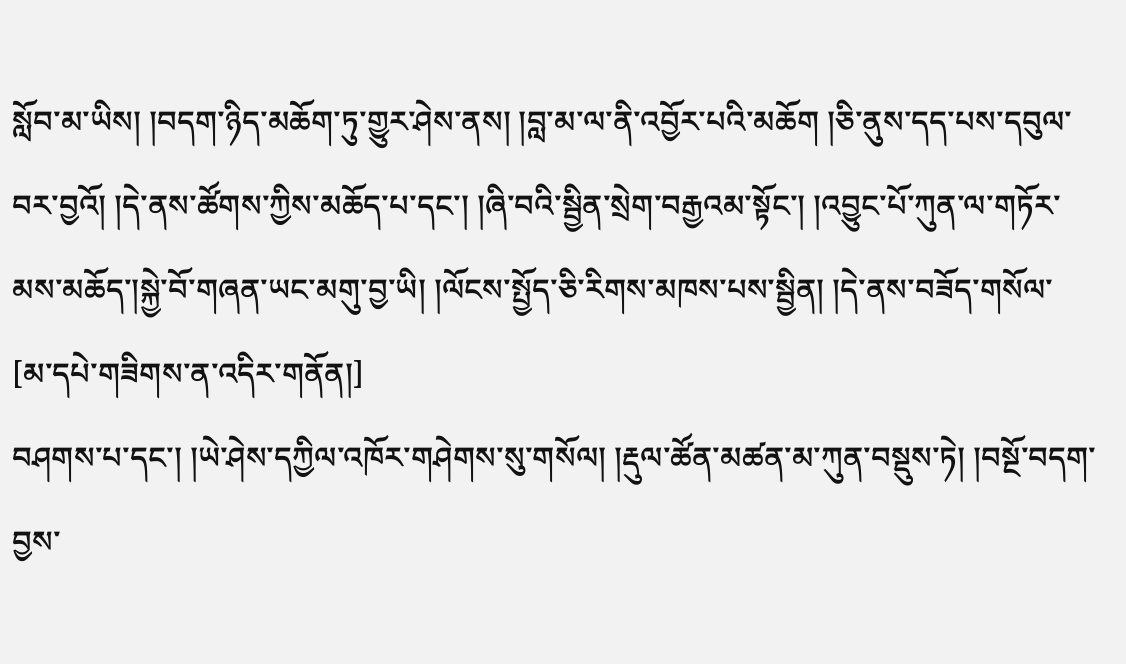སློབ་མ་ཡིས། །བདག་ཉིད་མཆོག་ཏུ་གྱུར་ཤེས་ནས། །བླ་མ་ལ་ནི་འབྱོར་པའི་མཆོག །ཅི་ནུས་དད་པས་དབུལ་བར་བྱའོ། །དེ་ནས་ཚོགས་ཀྱིས་མཆོད་པ་དང་། །ཞི་བའི་སྦྱིན་སྲེག་བརྒྱའམ་སྟོང་། །འབྱུང་པོ་ཀུན་ལ་གཏོར་མས་མཆོད་།སྐྱེ་བོ་གཞན་ཡང་མགུ་བྱ་ཡི། །ལོངས་སྤྱོད་ཅི་རིགས་མཁས་པས་སྦྱིན། །དེ་ནས་བཟོད་གསོལ་
[མ་དཔེ་གཟིགས་ན་འདིར་གནོན།]
བཤགས་པ་དང་། །ཡེ་ཤེས་དཀྱིལ་འཁོར་གཤེགས་སུ་གསོལ། །རྡུལ་ཚོན་མཚན་མ་ཀུན་བསྡུས་ཏེ། །བསྔོ་བདག་བྱས་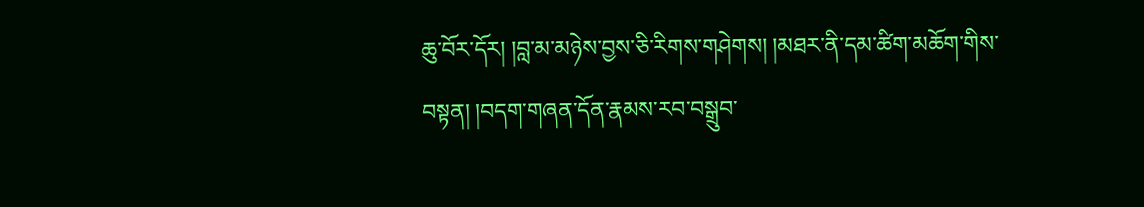ཆུ་བོར་དོར། །བླ་མ་མཉེས་བྱས་ཅི་རིགས་གཤེགས། །མཐར་ནི་དམ་ཚིག་མཆོག་གིས་བསྟན། །བདག་གཞན་དོན་རྣམས་རབ་བསྒྲུབ་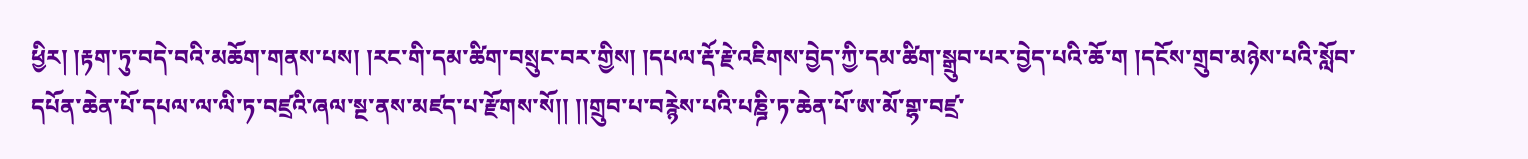ཕྱིར། །རྟག་ཏུ་བདེ་བའི་མཆོག་གནས་པས། །རང་གི་དམ་ཚིག་བསྲུང་བར་གྱིས། །དཔལ་རྡོ་རྗེ་འཇིགས་བྱེད་ཀྱི་དམ་ཚིག་སྒྲུབ་པར་བྱེད་པའི་ཆོ་ག །དངོས་གྲུབ་མཉེས་པའི་སློབ་དཔོན་ཆེན་པོ་དཔལ་ལ་ལི་ཏ་བཛྲའི་ཞལ་སྔ་ནས་མཛད་པ་རྫོགས་སོ།། །།གྲུབ་པ་བརྙེས་པའི་པཎྜི་ཏ་ཆེན་པོ་ཨ་མོ་གྷ་བཛྲ་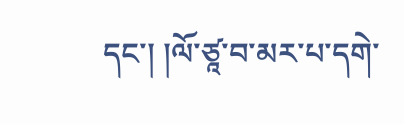དང་། །ལོ་ཙཱ་བ་མར་པ་དགེ་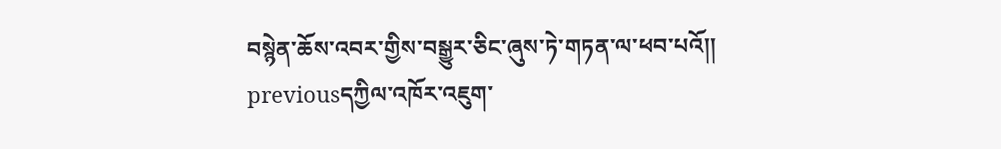བསྙེན་ཆོས་འབར་གྱིས་བསྒྱུར་ཅིང་ཞུས་ཏེ་གཏན་ལ་ཕབ་པའོ།།
previousདཀྱིལ་འཁོར་འཇུག་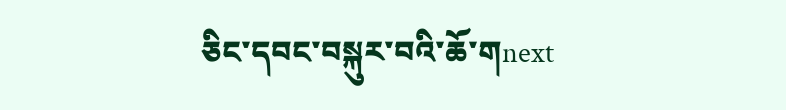ཅིང་དབང་བསྐུར་བའི་ཆོ་གnext